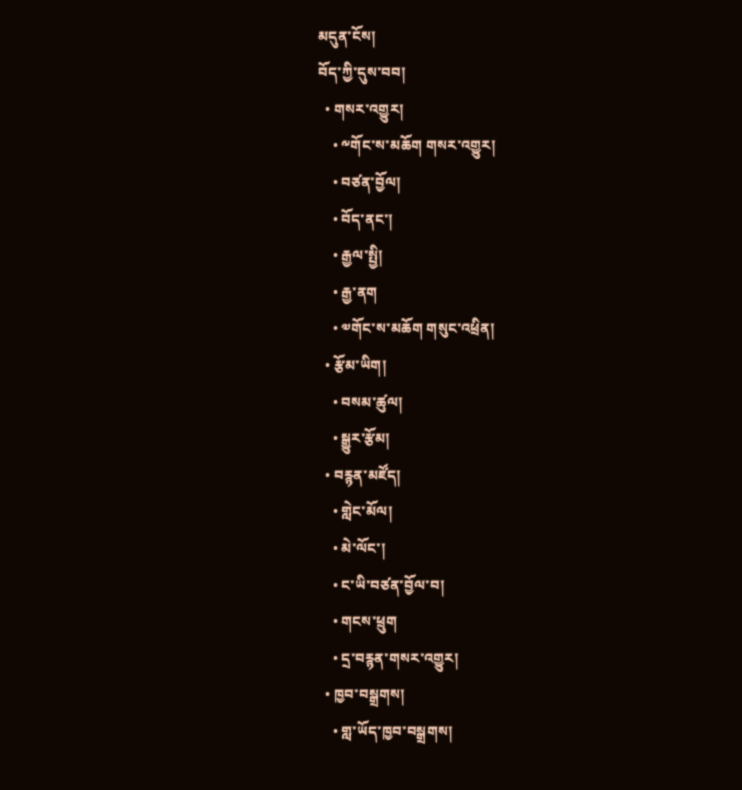མདུན་ངོས།
བོད་ཀྱི་དུས་བབ།
  • གསར་འགྱུར།
    • ༸གོང་ས་མཆོག གསར་འགྱུར།
    • བཙན་བྱོལ།
    • བོད་ནང་།
    • རྒྱལ་སྤྱི།
    • རྒྱ་ནག
    • ༧གོང་ས་མཆོག གསུང་འཕྲིན།
  • རྩོམ་ཡིག།
    • བསམ་ཚུལ།
    • སྒྱུར་རྩོམ།
  • བརྙན་མཛོད།
    • གླེང་མོལ།
    • མེ་ལོང་།
    • ང་ཡི་བཙན་བྱོལ་བ།
    • གངས་ཕྲུག
    • དྲ་བརྙན་གསར་འགྱུར།
  • ཁྱབ་བསྒྲགས།
    • གླ་ཡོད་ཁྱབ་བསྒྲགས།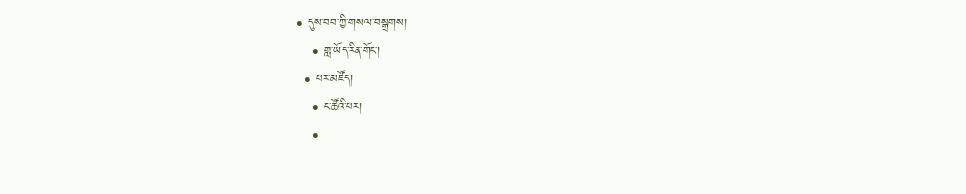• དུས་བབ་ཀྱི་གསལ་བསྒྲགས།
    • གླ་ཡོད་རིན་གོང་།
  • པར་མཛོད།
    • ང་ཚོའི་པར།
    •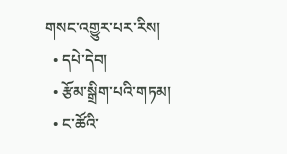གསང་འགྱུར་པར་རིས།
  • དཔེ་དེབ།
  • རྩོམ་སྒྲིག་པའི་གཏམ།
  • ང་ཚོའི་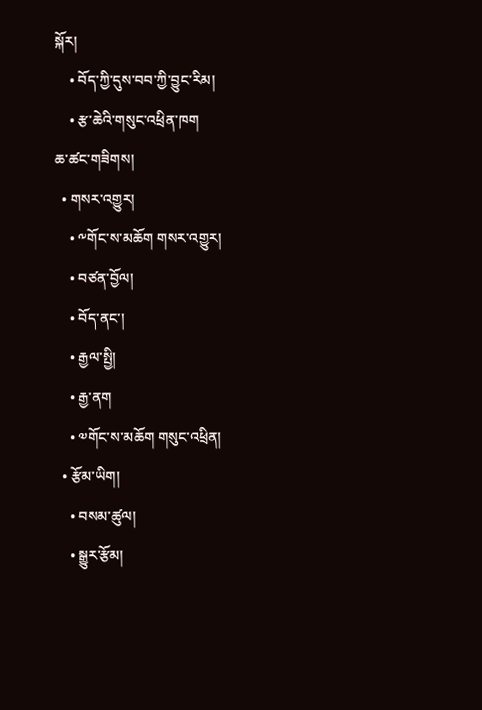སྐོར།
    • བོད་ཀྱི་དུས་བབ་ཀྱི་བྱུང་རིམ།
    • རྩ་ཆེའི་གསུང་འཕྲིན་ཁག
ཆ་ཚང་གཟིགས།
  • གསར་འགྱུར།
    • ༸གོང་ས་མཆོག གསར་འགྱུར།
    • བཙན་བྱོལ།
    • བོད་ནང་།
    • རྒྱལ་སྤྱི།
    • རྒྱ་ནག
    • ༧གོང་ས་མཆོག གསུང་འཕྲིན།
  • རྩོམ་ཡིག།
    • བསམ་ཚུལ།
    • སྒྱུར་རྩོམ།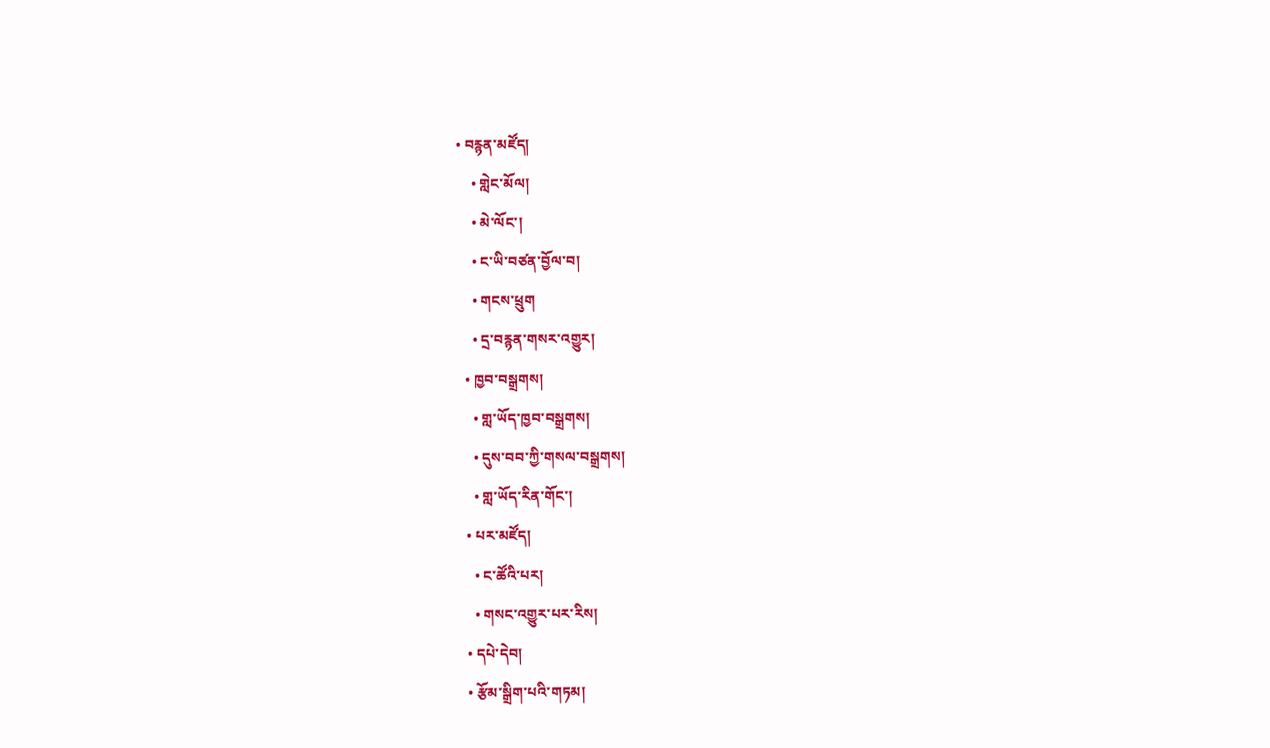• བརྙན་མཛོད།
    • གླེང་མོལ།
    • མེ་ལོང་།
    • ང་ཡི་བཙན་བྱོལ་བ།
    • གངས་ཕྲུག
    • དྲ་བརྙན་གསར་འགྱུར།
  • ཁྱབ་བསྒྲགས།
    • གླ་ཡོད་ཁྱབ་བསྒྲགས།
    • དུས་བབ་ཀྱི་གསལ་བསྒྲགས།
    • གླ་ཡོད་རིན་གོང་།
  • པར་མཛོད།
    • ང་ཚོའི་པར།
    • གསང་འགྱུར་པར་རིས།
  • དཔེ་དེབ།
  • རྩོམ་སྒྲིག་པའི་གཏམ།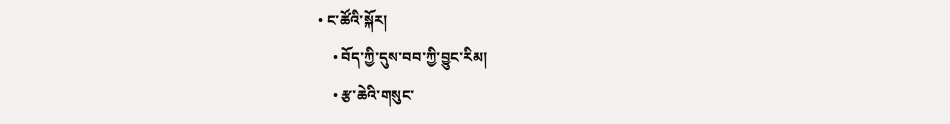• ང་ཚོའི་སྐོར།
    • བོད་ཀྱི་དུས་བབ་ཀྱི་བྱུང་རིམ།
    • རྩ་ཆེའི་གསུང་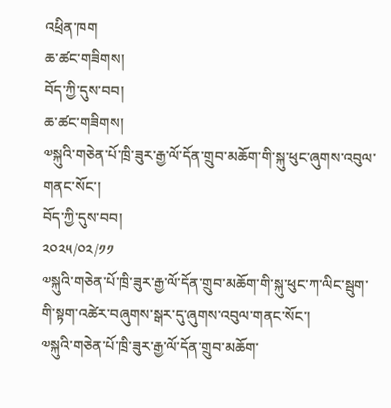འཕྲིན་ཁག
ཆ་ཚང་གཟིགས།
བོད་ཀྱི་དུས་བབ།
ཆ་ཚང་གཟིགས།
༧སྐུའི་གཅེན་པོ་ཁྲི་ཟུར་རྒྱ་ལོ་དོན་གྲུབ་མཆོག་གི་སྐུ་ཕུང་ཞུགས་འབུལ་གནང་སོང་།
བོད་ཀྱི་དུས་བབ།
༢༠༢༥/༠༢/༡༡
༧སྐུའི་གཅེན་པོ་ཁྲི་ཟུར་རྒྱ་ལོ་དོན་གྲུབ་མཆོག་གི་སྐུ་ཕུང་ཀ་ལིང་སྦུག་གི་སྟག་འཚེར་བཞུགས་སྒར་དུ་ཞུགས་འབུལ་གནང་སོང་།
༧སྐུའི་གཅེན་པོ་ཁྲི་ཟུར་རྒྱ་ལོ་དོན་གྲུབ་མཆོག་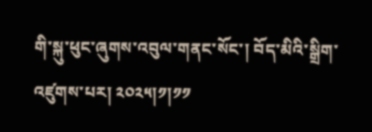གི་སྐུ་ཕུང་ཞུགས་འབུལ་གནང་སོང་། བོད་མིའི་སྒྲིག་འཛུགས་པར། ༢༠༢༥།༡།༡༡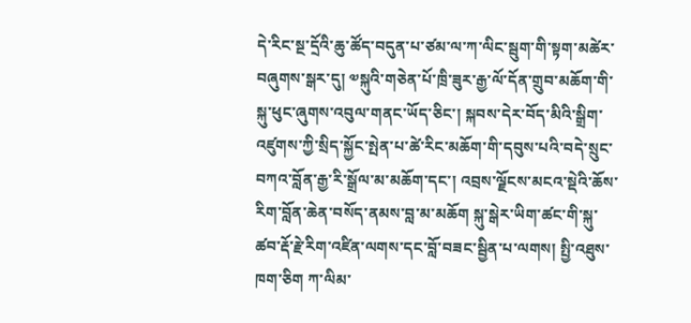དེ་རིང་སྔ་དྲོའི་ཆུ་ཚོད་བདུན་པ་ཙམ་ལ་ཀ་ལིང་སྦུག་གི་སྟག་མཚེར་བཞུགས་སྒར་དུ། ༧སྐུའི་གཅེན་པོ་ཁྲི་ཟུར་རྒྱ་ལོ་དོན་གྲུབ་མཆོག་གི་སྐུ་ཕུང་ཞུགས་འབུལ་གནང་ཡོད་ཅིང་། སྐབས་དེར་བོད་མིའི་སྒྲིག་འཛུགས་ཀྱི་སྲིད་སྐྱོང་སྤེན་པ་ཚེ་རིང་མཆོག་གི་དབུས་པའི་བདེ་སྲུང་བཀའ་བློན་རྒྱ་རི་སྒྲོལ་མ་མཆོག་དང་། འབྲས་ལྗོངས་མངའ་སྡེའི་ཆོས་རིག་བློན་ཆེན་བསོད་ནམས་བླ་མ་མཆོག སྐུ་སྒེར་ཡིག་ཚང་གི་སྐུ་ཚབ་རྡོ་རྗེ་རིག་འཛིན་ལགས་དང་བློ་བཟང་སྦྱིན་པ་ལགས། སྤྱི་འཐུས་ཁག་ཅིག ཀ་ལིམ་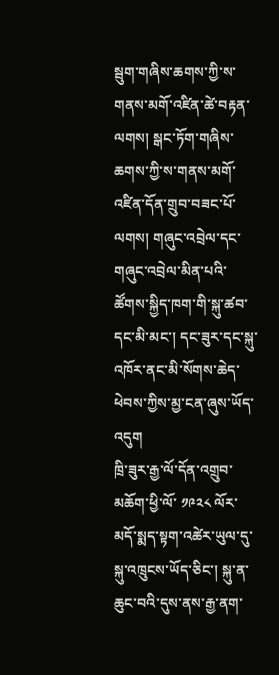སྦུག་གཞིས་ཆགས་ཀྱི་ས་གནས་མགོ་འཛིན་ཚེ་བརྟན་ལགས། སྒང་ཏོག་གཞིས་ཆགས་ཀྱི་ས་གནས་མགོ་འཛིན་དོན་གྲུབ་བཟང་པོ་ལགས། གཞུང་འབྲེལ་དང་གཞུང་འབྲེལ་མིན་པའི་ཚོགས་སྐྱིད་ཁག་གི་སྐུ་ཚབ་དང་མི་མང་། དང་ཟུར་དང་སྐུ་འཁོར་ནང་མི་སོགས་ཆེད་ཕེབས་ཀྱིས་མྱ་ངན་ཞུས་ཡོད་འདུག
ཁྲི་ཟུར་རྒྱ་ལོ་དོན་འགྲུབ་མཆོག་ཕྱི་ལོ་ ༡༩༢༨ ལོར་མདོ་སྨད་སྟག་འཚེར་ཡུལ་དུ་སྐུ་འཁྲུངས་ཡོད་ཅིང་། སྐུ་ན་ཆུང་བའི་དུས་ནས་རྒྱ་ནག་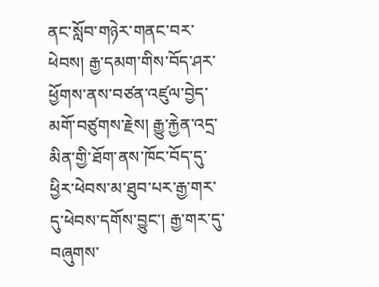ནང་སློབ་གཉེར་གནང་བར་ཕེབས། རྒྱ་དམག་གིས་བོད་ཤར་ཕྱོགས་ནས་བཙན་འཛུལ་བྱེད་མགོ་བཙུགས་རྗེས། རྒྱུ་རྐྱེན་འདྲ་མིན་གྱི་ཐོག་ནས་ཁོང་བོད་དུ་ཕྱིར་ཕེབས་མ་ཐུབ་པར་རྒྱ་གར་དུ་ཕེབས་དགོས་བྱུང་། རྒྱ་གར་དུ་བཞུགས་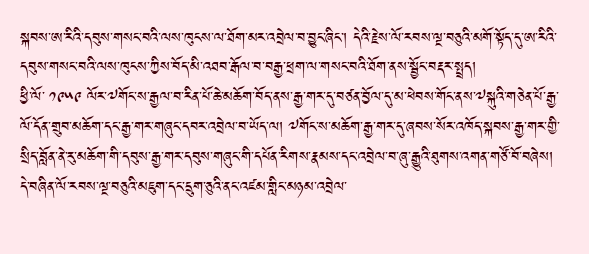སྐབས་ཨ་རིའི་དབུས་གསང་བའི་ལས་ཁུངས་ལ་ཐོག་མར་འབྲེལ་བ་བྱུང་ཞིང་། དེའི་རྗེས་ལོ་རབས་ལྔ་བཅུའི་མགོ་སྟོད་དུ་ཨ་རིའི་དབུས་གསང་བའི་ལས་ཁུངས་ཀྱིས་བོད་མི་འཐབ་རྒོལ་བ་བརྒྱ་ཕྲག་ལ་གསང་བའི་ཐོག་ནས་སྦྱོང་བརྡར་སྤྲད།
ཕྱི་ལོ་ ༡༩༥༩ ལོར་༧གོང་ས་རྒྱལ་བ་རིན་པོ་ཆེ་མཆོག་བོད་ནས་རྒྱ་གར་དུ་བཙན་བྱོལ་དུ་མ་ཕེབས་གོང་ནས་༧སྐུའི་གཅེན་པོ་རྒྱ་ལོ་དོན་གྲུབ་མཆོག་དང་རྒྱ་གར་གཞུང་དབར་འབྲེལ་བ་ཡོད་ལ། ༧གོང་ས་མཆོག་རྒྱ་གར་དུ་ཞབས་སོར་འཁོད་སྐབས་རྒྱ་གར་གྱི་སྲིད་བློན་ནེ་རུ་མཆོག་གི་དབུས་རྒྱ་གར་དབུས་གཞུང་གི་དཔོན་རིགས་རྣམས་དང་འབྲེལ་བ་ཞུ་རྒྱུའི་ཐུགས་འགན་གཙོ་བོ་བཞེས། དེ་བཞིན་ལོ་རབས་ལྔ་བཅུའི་མཇུག་དང་དྲུག་ཅུའི་ནང་འཛམ་གླིང་མཉམ་འབྲེལ་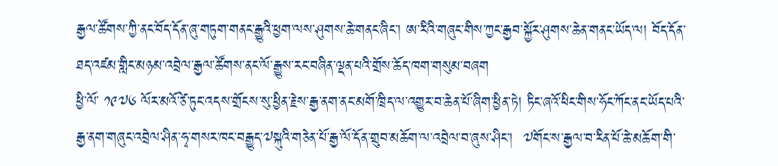རྒྱལ་ཚོགས་ཀྱི་ནང་བོད་དོན་ཞུ་གཏུག་གནང་རྒྱུའི་ཕྱག་ལས་ཤུགས་ཆེ་གནང་ཞིང་། ཨ་རིའི་གཞུང་གིས་ཀྱང་རྒྱབ་སྐྱོར་ཤུགས་ཆེན་གནང་ཡོད་ལ། བོད་དོན་ཐད་འཛམ་གླིང་མཉམ་འབྲེལ་རྒྱལ་ཚོགས་ནང་ལོ་རྒྱུས་རང་བཞིན་ལྡན་པའི་གྲོས་ཆོད་ཁག་གསུམ་བཞག
ཕྱི་ལོ་ ༡༩༧༦ ལོར་མའོ་ཙེ་ཏུང་འདས་གྲོངས་སུ་ཕྱིན་རྗེས་རྒྱ་ནག་ནང་མགོ་ཁྲིད་ལ་འགྱུར་བ་ཆེན་པོ་ཞིག་ཕྱིན་ཏེ། ཏིང་ཞའོ་ཕིང་གིས་ཧོང་ཀོང་ནང་ཡོད་པའི་རྒྱ་ནག་གཞུང་འབྲེལ་ཤིན་ཧྭ་གསར་ཁང་བརྒྱུད་༧སྐུའི་གཅེན་པོ་རྒྱ་ལོ་དོན་གྲུབ་མཆོག་ལ་འབྲེལ་བ་ཞུས་ཤིང་།  ༧གོང་ས་རྒྱལ་བ་རིན་པོ་ཆེ་མཆོག་གི་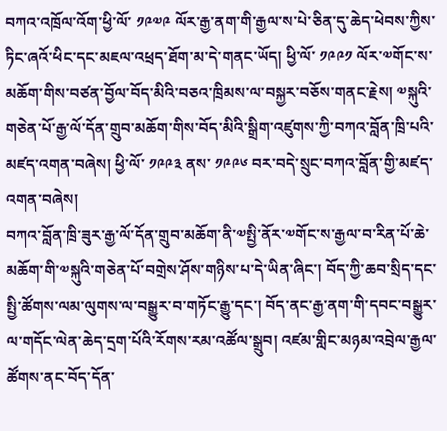བཀའ་འཁྲོལ་འོག་ཕྱི་ལོ་ ༡༩༧༩ ལོར་རྒྱ་ནག་གི་རྒྱལ་ས་པེ་ཅིན་དུ་ཆེད་ཕེབས་ཀྱིས་ཏིང་ཞའོ་ཕིང་དང་མཇལ་འཕྲད་ཐོག་མ་དེ་གནང་ཡོད། ཕྱི་ལོ་ ༡༩༩༡ ལོར་༧གོང་ས་མཆོག་གིས་བཙན་བྱོལ་བོད་མིའི་བཅའ་ཁྲིམས་ལ་བསྐྱར་བཅོས་གནང་རྗེས། ༧སྐུའི་གཅེན་པོ་རྒྱ་ལོ་དོན་གྲུབ་མཆོག་གིས་བོད་མིའི་སྒྲིག་འཛུགས་ཀྱི་བཀའ་བློན་ཁྲི་པའི་མཛད་འགན་བཞེས། ཕྱི་ལོ་ ༡༩༩༣ ནས་ ༡༩༩༦ བར་བདེ་སྲུང་བཀའ་བློན་གྱི་མཛད་འགན་བཞེས།
བཀའ་བློན་ཁྲི་ཟུར་རྒྱ་ལོ་དོན་གྲུབ་མཆོག་ནི་༧སྤྱི་ནོར་༧གོང་ས་རྒྱལ་བ་རིན་པོ་ཆེ་མཆོག་གི་༧སྐུའི་གཅེན་པོ་བགྲེས་ཤོས་གཉིས་པ་དེ་ཡིན་ཞིང་། བོད་ཀྱི་ཆབ་སྲིད་དང་སྤྱི་ཚོགས་ལམ་ལུགས་ལ་བསྒྱུར་བ་གཏོང་རྒྱུ་དང་། བོད་ནང་རྒྱ་ནག་གི་དབང་བསྒྱུར་ལ་གདོང་ལེན་ཆེད་དྲག་པོའི་རོགས་རམ་འཚོལ་སྒྲུབ། འཛམ་གླིང་མཉམ་འབྲེལ་རྒྱལ་ཚོགས་ནང་བོད་དོན་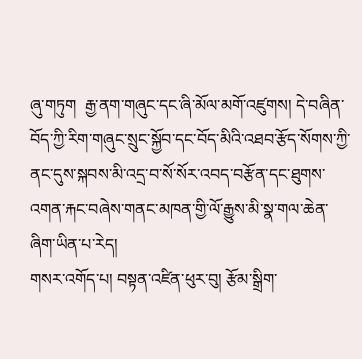ཞུ་གཏུག  རྒྱ་ནག་གཞུང་དང་ཞི་མོལ་མགོ་འཛུགས། དེ་བཞིན་བོད་ཀྱི་རིག་གཞུང་སྲུང་སྐྱོབ་དང་བོད་མིའི་འཐབ་རྩོད་སོགས་ཀྱི་ནང་དུས་སྐབས་མི་འདྲ་བ་སོ་སོར་འབད་བརྩོན་དང་ཐུགས་འགན་རྐང་བཞེས་གནང་མཁན་གྱི་ལོ་རྒྱུས་མི་སྣ་གལ་ཆེན་ཞིག་ཡིན་པ་རེད།
གསར་འགོད་པ། བསྟན་འཛིན་ཕུར་བུ། རྩོམ་སྒྲིག་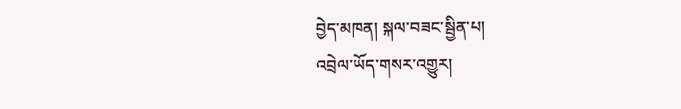བྱེད་མཁན། སྐལ་བཟང་སྦྱིན་པ།
འབྲེལ་ཡོད་གསར་འགྱུར།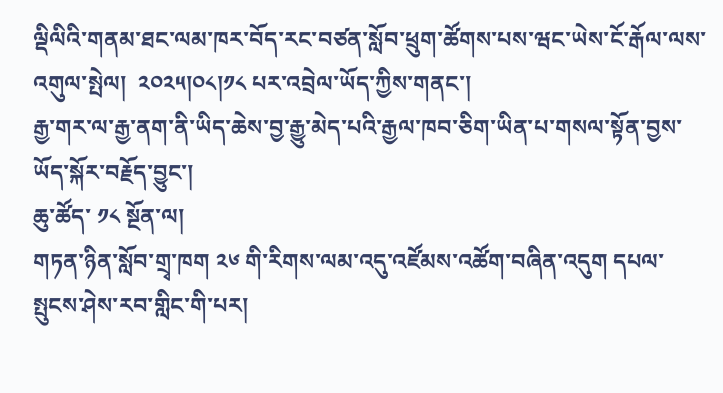ལྡིལིའི་གནམ་ཐང་ལམ་ཁར་བོད་རང་བཙན་སློབ་ཕྲུག་ཚོགས་པས་ཝང་ཡེས་ངོ་རྒོལ་ལས་འགུལ་སྤེལ།  ༢༠༢༥།༠༨།༡༨ པར་འབྲེལ་ཡོད་ཀྱིས་གནང་།
རྒྱ་གར་ལ་རྒྱ་ནག་ནི་ཡིད་ཆེས་བྱ་རྒྱུ་མེད་པའི་རྒྱལ་ཁབ་ཅིག་ཡིན་པ་གསལ་སྟོན་བྱས་ཡོད་སྐོར་བརྗོད་བྱུང་།
ཆུ་ཚོད་ ༡༨ སྔོན་ལ།
གཏན་ཉིན་སློབ་གྲྭ་ཁག ༢༦ གི་རིགས་ལམ་འདུ་འཛོམས་འཚོག་བཞིན་འདུག དཔལ་སྤུངས་ཤེས་རབ་གླིང་གི་པར།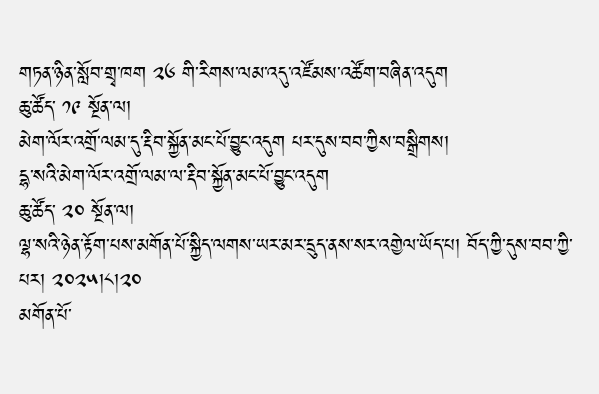གཏན་ཉིན་སློབ་གྲྭ་ཁག ༢༦ གི་རིགས་ལམ་འདུ་འཛོམས་འཚོག་བཞིན་འདུག
ཆུ་ཚོད་ ༡༩ སྔོན་ལ།
མེག་ལོར་འགྲོ་ལམ་དུ་རྡིབ་སྐྱོན་མང་པོ་བྱུང་འདུག པར་དུས་བབ་ཀྱིས་བསྒྲིགས།
དྷ་སའི་མེག་ལོར་འགྲོ་ལམ་ལ་རྡིབ་སྐྱོན་མང་པོ་བྱུང་འདུག
ཆུ་ཚོད་ ༢༠ སྔོན་ལ།
ལྷ་སའི་ཉེན་རྟོག་པས་མགོན་པོ་སྐྱིད་ལགས་ཡར་མར་དྲུད་ནས་སར་འགྱེལ་ཡོད་པ། བོད་ཀྱི་དུས་བབ་ཀྱི་པར། ༢༠༢༥།༨།༢༠
མགོན་པོ་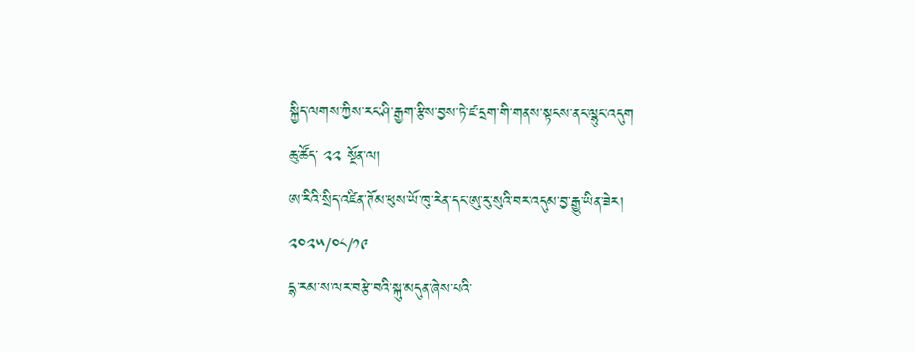སྐྱིད་ལགས་ཀྱིས་རང་ཤི་རྒྱག་རྩིས་བྱས་ཏེ་ཛ་དྲག་གི་གནས་སྟངས་ནང་ལྷུང་འདུག
ཆུ་ཚོད་ ༢༢ སྔོན་ལ།
ཨ་རིའི་སྲིད་འཛིན་ཊོམ་ཕུས་ཡོ་ཁུ་རེན་དང་ཨུ་རུ་སུའི་བར་འདུམ་བྱ་རྒྱུ་ཡིན་ཟེར།
༢༠༢༥/༠༨/༡༩
དྷ་རམ་ས་ལར་བརྩེ་བའི་སྐུ་མདུན་ཞེས་པའི་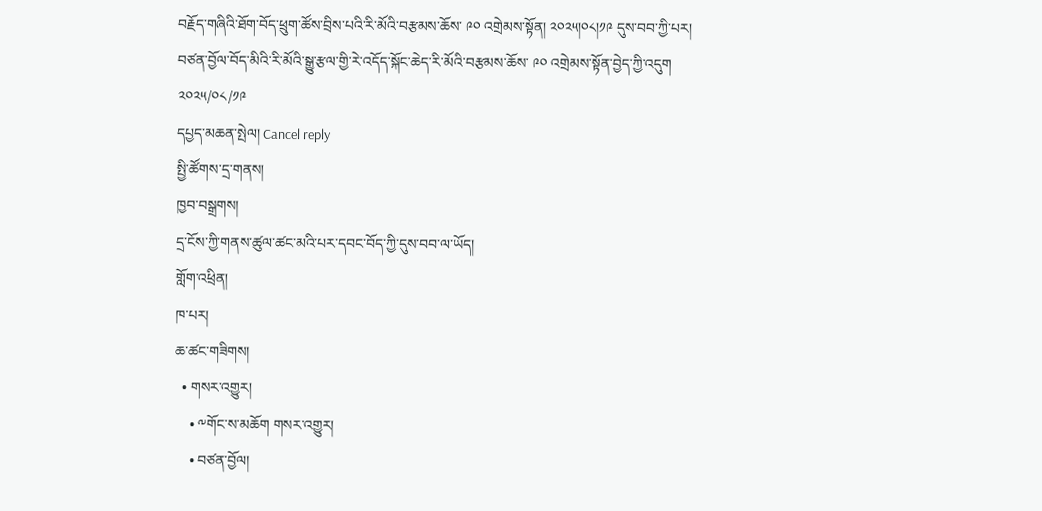བརྗོད་གཞིའི་ཐོག་བོད་ཕྲུག་ཚོས་བྲིས་པའི་རི་མོའི་བརྩམས་ཆོས་ ༩༠ འགྲེམས་སྟོན། ༢༠༢༥།༠༨།༡༩ དུས་བབ་ཀྱི་པར།
བཙན་བྱོལ་བོད་མིའི་རི་མོའི་སྒྱུ་རྩལ་གྱི་རེ་འདོད་སྐོང་ཆེད་རི་མོའི་བརྩམས་ཆོས་ ༩༠ འགྲེམས་སྟོན་བྱེད་ཀྱི་འདུག
༢༠༢༥/༠༨/༡༩
དཔྱད་མཆན་སྤེལ། Cancel reply
སྤྱི་ཚོགས་དྲ་གནས།
ཁྱབ་བསྒྲགས།
དྲ་ངོས་ཀྱི་གནས་ཚུལ་ཚང་མའི་པར་དབང་བོད་ཀྱི་དུས་བབ་ལ་ཡོད།
གློག་འཕྲིན།
ཁ་པར།
ཆ་ཚང་གཟིགས།
  • གསར་འགྱུར།
    • ༸གོང་ས་མཆོག གསར་འགྱུར།
    • བཙན་བྱོལ།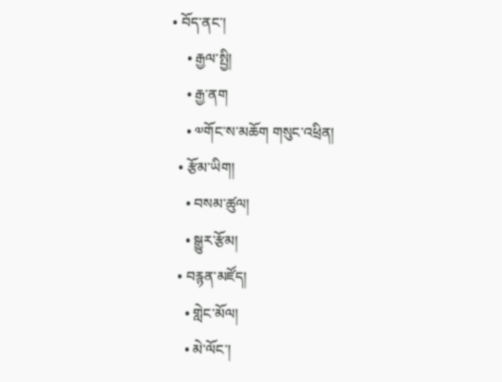• བོད་ནང་།
    • རྒྱལ་སྤྱི།
    • རྒྱ་ནག
    • ༧གོང་ས་མཆོག གསུང་འཕྲིན།
  • རྩོམ་ཡིག།
    • བསམ་ཚུལ།
    • སྒྱུར་རྩོམ།
  • བརྙན་མཛོད།
    • གླེང་མོལ།
    • མེ་ལོང་།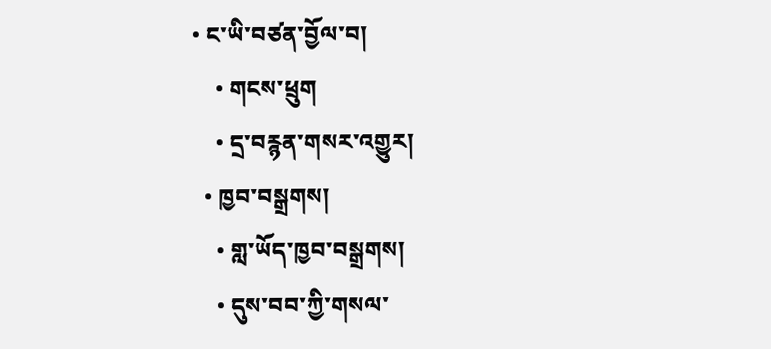• ང་ཡི་བཙན་བྱོལ་བ།
    • གངས་ཕྲུག
    • དྲ་བརྙན་གསར་འགྱུར།
  • ཁྱབ་བསྒྲགས།
    • གླ་ཡོད་ཁྱབ་བསྒྲགས།
    • དུས་བབ་ཀྱི་གསལ་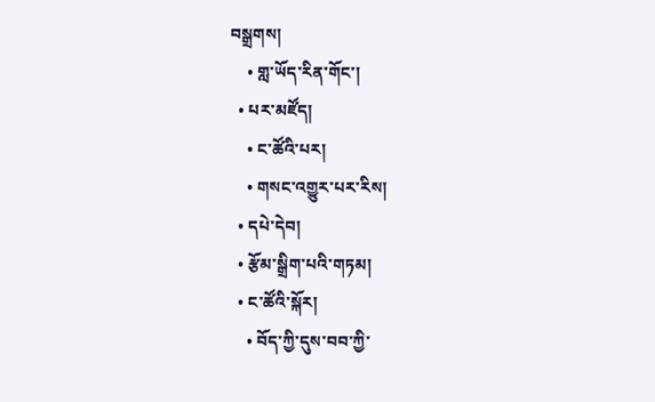བསྒྲགས།
    • གླ་ཡོད་རིན་གོང་།
  • པར་མཛོད།
    • ང་ཚོའི་པར།
    • གསང་འགྱུར་པར་རིས།
  • དཔེ་དེབ།
  • རྩོམ་སྒྲིག་པའི་གཏམ།
  • ང་ཚོའི་སྐོར།
    • བོད་ཀྱི་དུས་བབ་ཀྱི་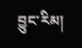བྱུང་རིམ།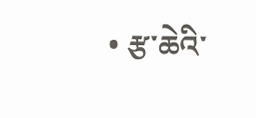• རྩ་ཆེའི་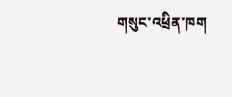གསུང་འཕྲིན་ཁག